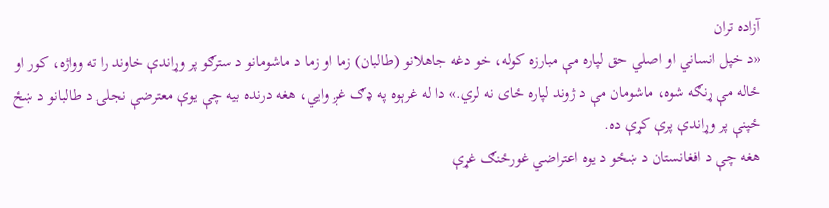آزاده تران
«د خپل انساني او اصلي حق لپاره مې مبارزه کوله، خو دغه جاهلانو (طالبان) زما او زما د ماشومانو د سترګو پر وړاندې خاوند را ته وواژه، کور او ځاله مې ړنګه شوه، ماشومان مې د ژوند لپاره ځای نه لري.» دا له غرېوه په ډګ غږ وايي، هغه درنده بیه چې یوې معترضې نجلۍ د طالبانو د ښځ ځپنې پر وړاندې پرې کړې ده.
هغه چې د افغانستان د ښځو د یوه اعتراضي غورځنګ غړې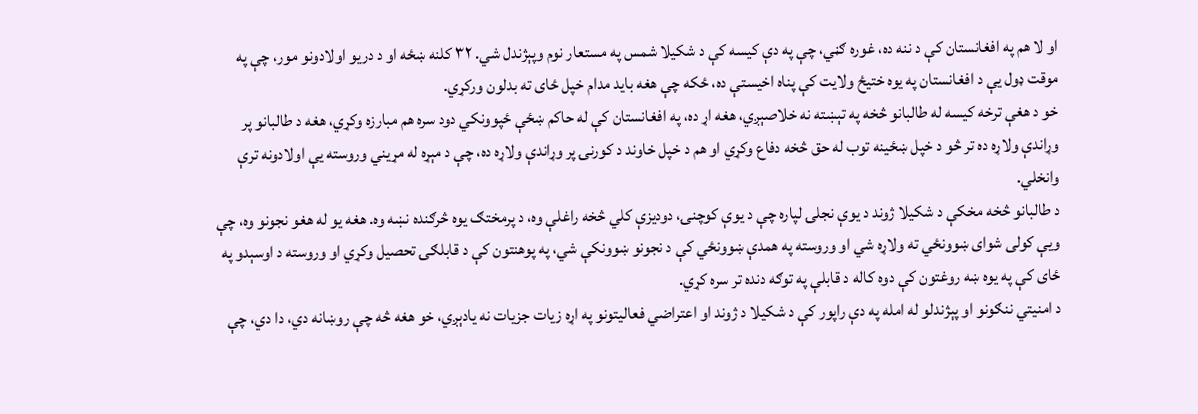او لا هم په افغانستان کې د ننه ده، غوره ګڼي، چې په دې کیسه کې د شکیلا شمس په مستعار نوم وپېژندل شي. ۳۲ کلنه ښځه او د دریو اولادونو مور، چې په موقت ډول یې د افغانستان په یوه ختیځ ولایت کې پناه اخیستې ده، ځکه چې هغه باید مدام خپل ځای ته بدلون ورکړي.
خو د هغې ترخه کیسه له طالبانو څخه په تېښته نه خلاصېږي، هغه اړ ده، په افغانستان کې له حاکم ښځې ځپوونکي دود سره هم مبارزه وکړي، هغه د طالبانو پر وړاندې ولاړه ده تر څو د خپل ښځینه توب له حق څخه دفاع وکړي او هم د خپل خاوند د کورنۍ پر وړاندې ولاړه ده، چې د مېړه له مړیني وروسته یې اولادونه ترې وانخلي.
د طالبانو څخه مخکې د شکیلا ژوند د یوې نجلۍ لپاره چې د یوې کوچنۍ، دودیزې کلي څخه راغلې وه، د پرمختګ یوه څرګنده نښه وه. هغه یو له هغو نجونو وه، چې ویې کولی شوای ښوونځي ته ولاړه شي او وروسته په همدې ښوونځي کې د نجونو ښوونکې شي، په پوهنتون کې د قابلګۍ تحصیل وکړي او وروسته د اوسېدو په ځای کې په یوه ښه روغتون کې دوه کاله د قابلې په توګه دنده تر سره کړي.
د امنیتي ننګونو او پېژندلو له امله په دې راپور کې د شکیلا د ژوند او اعتراضي فعالیتونو په اړه زیات جزیات نه یادېږي، خو هغه څه چې روښانه دي، دا دي، چې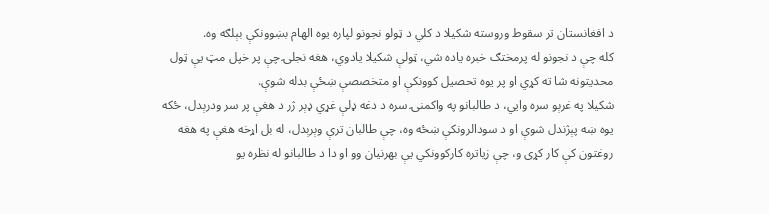د افغانستان تر سقوط وروسته شکیلا د کلي د ټولو نجونو لپاره یوه الهام بښوونکې بېلګه وه.
کله چې د نجونو له پرمختګ خبره یاده شي، ټولې شکیلا یادوي، هغه نجلۍ چې پر خپل مټ یې ټول محدیتونه شا ته کړي او پر یوه تحصیل کوونکې او متخصصې ښځې بدله شوې.
شکیلا په غرېو سره وايي، د طالبانو په واکمنۍ سره د دغه ډلې غړي ډېر ژر د هغې پر سر ودرېدل، ځکه یوه ښه پېژندل شوې او د سودالرونکې ښځه وه، چې طالبان ترې وېرېدل، له بل اړخه هغې په هغه روغتون کې کار کړی و، چې زیاتره کارکوونکي یې بهرنیان وو او دا د طالبانو له نظره یو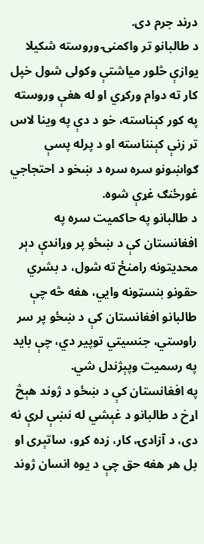درند جرم دی.
د طالبانو تر واکمنۍ وروسته شکیلا یوازې څلور میاشتې وکولی شول خپل کار ته دوام ورکړي او له هغې وروسته په کور کېناسته، خو د دې په وینا لاس تر زنې کېنناسته او د پرله پسې ګواښونو سره سره د ښخو د احتجاجي غورځنګ غړې شوه.
د طالبانو په حاکمیت سره په افغانستان کې د ښځو پر وړاندې دېر محدیتونه رامنځ ته شول، د بشري حقونو بنسټونه وايي، هغه څه چې طالبانو افغانستان کې د ښځو پر سر راوستي، جنسیتي توپیر دي، چې باید په رسمیت وپېژندل شي.
په افغانستان کې د ښځو د ژوند هېڅ اړخ د طالبانو د غېشي له نښې لرې نه دی، د آزادۍ، کار، زده کړو، ساتېری او بل هر هغه حق چې د یوه انسان ژوند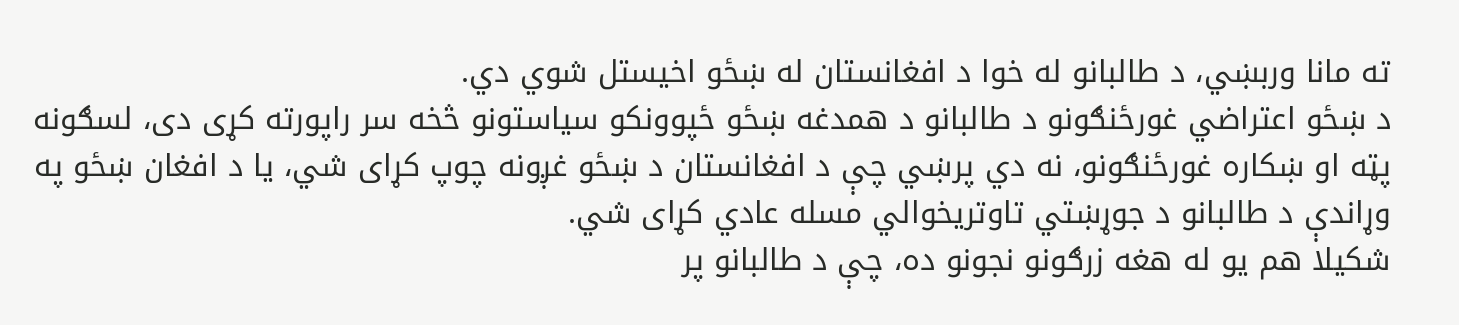ته مانا وربښي، د طالبانو له خوا د افغانستان له ښځو اخیستل شوي دي.
د ښځو اعتراضي غورځنګونو د طالبانو د همدغه ښځو ځپوونکو سیاستونو څخه سر راپورته کړی دی، لسګونه پټه او ښکاره غورځنګونو، نه دي پرښي چې د افغانستان د ښځو غږونه چوپ کړای شي، یا د افغان ښځو په وړاندې د طالبانو د جوړښتي تاوتریخوالي مسله عادي کړای شي.
شکیلا هم یو له هغه زرګونو نجونو ده، چې د طالبانو پر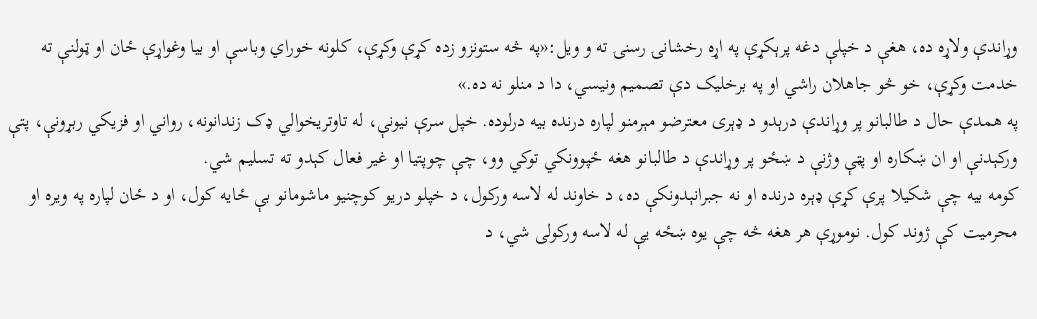وړاندې ولاړه ده، هغې د خپلې دغه پرېکړې په اړه رخشانۍ رسنۍ ته و ویل:«په څه ستونزو زده کړې وکړې، کلونه خوراي وباسې او بیا وغواړې ځان او ټولنې ته خدمت وکړې، خو څو جاهلان راشي او په برخلیک دې تصمیم ونیسي، دا د منلو نه ده.»
په همدې حال د طالبانو پر وړاندې درېدو د ډېری معترضو مېرمنو لپاره درنده بیه درلوده. خپل سرې نیونې، له تاوتریخوالي ډک زندانونه، رواني او فزیکي ربړونې، پتې ورکېدنې او ان ښکاره او پټې وژنې د ښځو پر وړاندې د طالبانو هغه ځپوونکي توکي وو، چې چوپتیا او غیر فعال کېدو ته تسلیم شي.
کومه بیه چې شکيلا پرې کړې ډېره درنده او نه جبرانېدونکې ده، د خاوند له لاسه ورکول، د خپلو دریو کوچنیو ماشومانو بې ځایه کول، او د ځان لپاره په ویره او محرمیت کې ژوند کول. نوموړې هر هغه څه چې یوه ښځه یې له لاسه ورکولی شي، د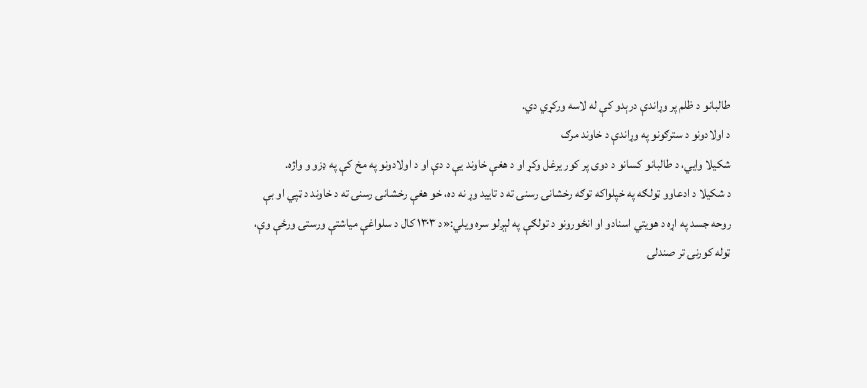طالبانو د ظلم پر وړاندې درېدو کې له لاسه ورکړي دي.
د اولادونو د سترګونو په وړاندې د خاوند مرګ
شکیلا وايي، د طالبانو کسانو د دوی پر کور یرغل وکړ او د هغې خاوند یې د دې او د اولادونو په مخ کې په ډزو و واژه.
د شکیلا د ادعاوو ټولګه په خپلواکه توګه رخشانۍ رسنۍ ته د تایید وړ نه ده، خو هغې رخشانۍ رسنۍ ته د خاوند د ټپي او بې روحه جسد په اړه د هویتي اسنادو او انځورونو د تولګې په لېږلو سره ویلي:«د ۱۳۰۳ کال د سلواغې میاشتې ورستۍ ورځې وې، ټوله کورنۍ تر صندلۍ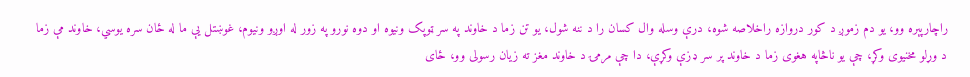راچارپېره وو، یو دم زموږ د کور دروازه راخلاصه شوه، درې وسله وال کسان را د ننه شول، یو تن زما د خاوند په سر ټوپک ونیوه او دوه نورو په زور له اوږو ونیوم، غوښتل یې ما له ځان سره یوسي، خاوند مې زما د وړلو مخنیوی وکړ، چې یو ناڅاپه هغوی زما د خاوند پر سر ډزې وکړې، دا چې مرمۍ د خاوند مغز ته زیان رسولی وو، ځای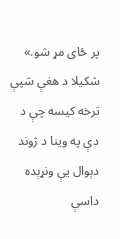پر ځای مړ شو.»
شکیلا د هغې شپې ترخه کیسه چې د دې په وینا د ژوند دېوال یې ونړېده داسې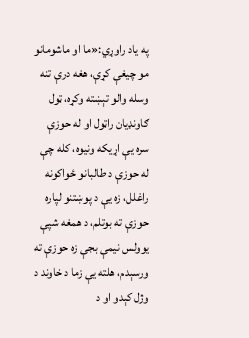په یاد راوړي:«ما او ماشومانو مو چیغې کړې، هغه درې تنه وسله والو تېښته وکړه، ټول ګاونډیان راټول او له حوزې سره یې اړیکه ونیوه، کله چې له حوزې د طالبانو ځواکونه راغلل، زه یې د پوښتنو لپاره حوزې ته بوتلم، د همغه شپې یوولس نیمې بجې زه حوزې ته ورسېدم، هلته یې زما د خاوند د وژل کېدو او د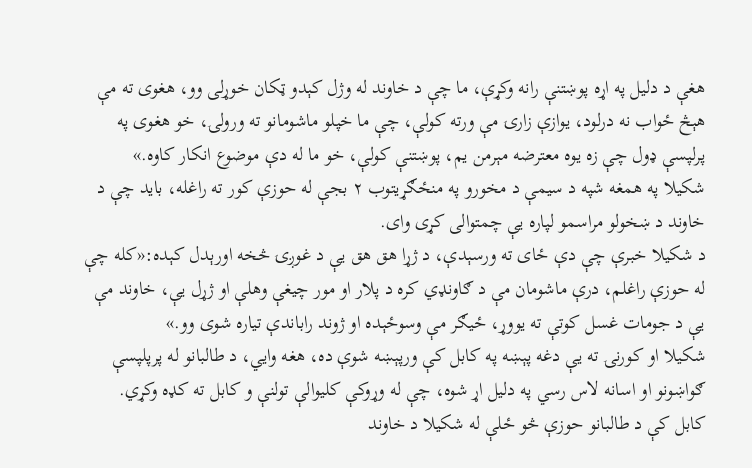هغې د دلیل په اړه پوښتنې رانه وکړې، ما چې د خاوند له وژل کېدو ټکان خوړلی وو، هغوی ته مې هېڅ ځواب نه درلود، یوازې زارۍ مې ورته کولې، چې ما خپلو ماشومانو ته ورولۍ، خو هغوی په پرلپسې ډول چې زه یوه معترضه مېرمن یم، پوښتنې کولې، خو ما له دې موضوع انکار کاوه.»
شکیلا په همغه شپه د سیمې د مخورو په منځګړیتوب ۲ بجې له حوزې کور ته راغله، باید چې د خاوند د ښخولو مراسمو لپاره یې چمتوالی کړی وای.
د شکیلا خبرې چې دې ځای ته ورسېدې، د ژړا هق هق یې د غوږۍ څخه اورېدل کېده:«کله چې له حوزې راغلم، درې ماشومان مې د ګاونډي کره د پلار او مور چیغې وهلې او ژړل یې، خاوند مې یې د جومات غسل کوتې ته یووړ، ځیګر مې وسوځېده او ژوند راباندې تیاره شوی وو.»
شکیلا او کورنۍ ته یې دغه پېښه په کابل کې ورپېښه شوې ده، هغه وايي، د طالبانو له پرپلپسې ګواښونو او اسانه لاس رسي په دلیل اړ شوه، چې له وړوکې کلیوالې تولنې و کابل ته کډه وکړي.
کابل کې د طالبانو حوزې څو ځلې له شکیلا د خاوند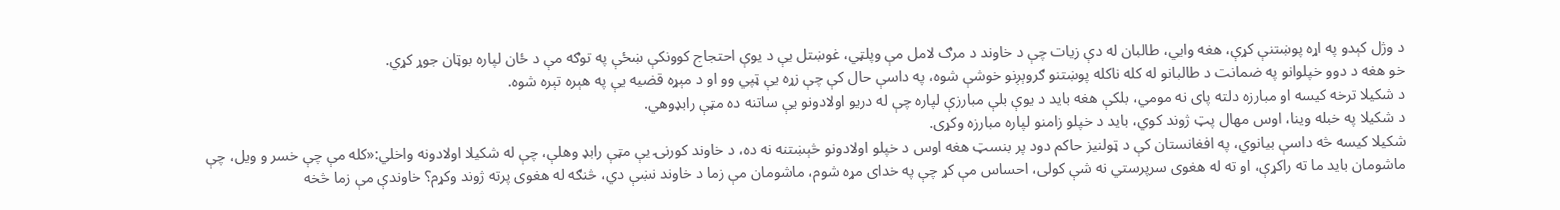د وژل کېدو په اړه پوښتنې کړې، هغه وايي، طالبان له دې زیات چې د خاوند د مرګ لامل مې وپلټي، غوښتل یې د یوې احتجاج کوونکې ښځې په توګه مې د ځان لپاره بوټان جوړ کړي.
خو هغه د دوو خپلوانو په ضمانت د طالبانو له کله ناکله پوښتنو ګروېږنو خوشې شوه، په داسې حال کې چې زړه یې ټپي وو او د مېړه قضیه یې په هېره تېره شوه.
د شکیلا ترخه کیسه او مبارزه دلته پای نه مومي، بلکې هغه باید د یوې بلې مبارزې لپاره چې له دریو اولادونو یې ساتنه ده مټې رابډوهي.
د شکیلا په خبله وینا، اوس مهال پټ ژوند کوي، باید د خپلو زامنو لپاره مبارزه وکړی.
شکیلا کیسه څه داسې بیانوي، په افغانستان کې د ټولنیز حاکم دود پر بنسټ هغه اوس د خپلو اولادونو څېښتنه نه ده، د خاوند کورنۍ یې مټې رابډ وهلې، چې له شکیلا اولادونه واخلي:«کله مې چې خسر و ویل، چې ماشومان باید ما ته راکړې، او ته له هغوی سرپرستي نه شې کولی، احساس مې کړ چې په خدای مړه شوم، ماشومان مې زما د خاوند نښې دي، څنګه له هغوی پرته ژوند وکړم؟ خاوندې مې زما څخه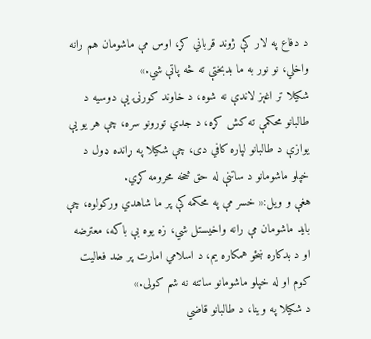د دفاع په لار کې ژوند قرباني کړ، اوس مې ماشومان هم رانه واخلي، نو نور به ما بدبختې ته څه پاتې شي.»
شکيلا تر اغېز لاندې نه شوه، د خاوند کورنۍ یې دوسیه د طالبانو محکمې ته کش کړه، د جدي تورونو سره، چې هر یو یې یوازې د طالبانو لپاره کافي دی، چې شکیلا په ړانده ډول د خپلو ماشومانو د ساتنې له حق څخه محرومه کړي.
هغې و ویل:« خسر مې په محکمه کې پر ما شاهدي ورکولوه، چې باید ماشومان مې رانه واخیستل شي، زه یوه بې باکه، معترضه او د بدکاره ښځو همکاره یم، د اسلامي امارت پر ضد فعالیت کوم او له خپلو ماشومانو ساتنه نه شم کولی.»
د شکیلا په وینا، د طالبانو قاضي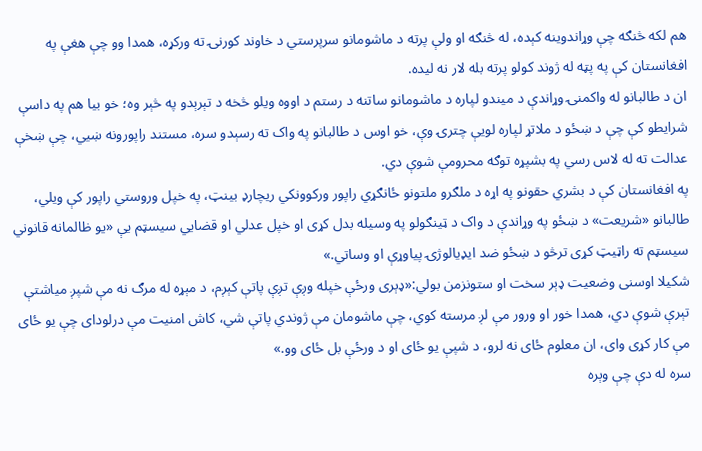هم لکه څنګه چې وړاندوینه کېده، له څنګه او ولې پرته د ماشومانو سرپرستي د خاوند کورنۍ ته ورکړه، همدا وو چې هغې په افغانستان کې په پټه له ژوند کولو پرته بله لار نه لیده.
ان د طالبانو له واکمنۍ وړاندې د میندو لپاره د ماشومانو ساتنه د رستم د اووه ویلو څخه د تېرېدو په څېر وه؛ خو بیا هم په داسې شرایطو کې چې د ښځو د ملاتړ لپاره لویې چترۍ وې، خو اوس د طالبانو په واک ته رسېدو سره، مستند راپورونه ښيي، چې ښخې عدالت ته له لاس رسي په بشپړه توګه محرومې شوې دي.
په افغانستان کې د بشري حقونو په اړه د ملګرو ملتونو ځانګړي راپور ورکوونکي ریچارډ بینټ، په خپل وروستي راپور کې ویلي، طالبانو «شریعت» د ښځو په وړاندې د واک د ټینګولو په وسیله بدل کړی او خپل عدلي او قضایي سیسټم یې «یو ظالمانه قانوني سیسټم ته راټیټ کړی ترڅو د ښځو ضد ایډیالوژۍ پیاوړې او وساتي.»
شکیلا اوسنی وضعیت ډېر سخت او ستونزمن بولي:«ډېری ورځې خپله وږې تږې پاتې کېږم، د مېړه له مرګ نه مې شپږ میاشتې تېرې شوې دي، همدا خور او ورور مې لږ مرسته کوي، چې ماشومان مې ژوندي پاتې شي، کاش امنیت مې درلودای چې یو ځای مې کار کړی وای، ان معلوم ځای نه لرو، د شپې یو ځای او د ورځې بل ځای وو.»
سره له دې چې وېره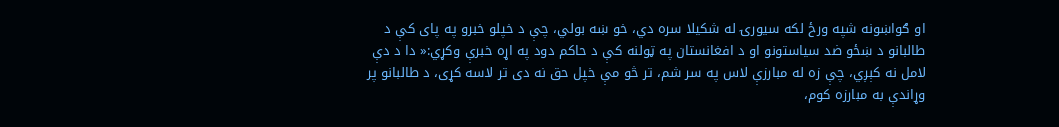او ګواښونه شپه ورځ لکه سیورۍ له شکیلا سره دي، خو ښه بولي، چې د خپلو خبرو په پای کې د طالبانو د ښځو ضد سیاستونو او د افغانستان په ټولنه کې د حاکم دود په اړه خبرې وکړي:« دا د دې لامل نه کېږي، چې زه له مبارزې لاس په سر شم، تر څو مې خپل حق نه دی تر لاسه کړی، د طالبانو پر وړاندې به مبارزه کوم،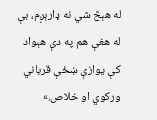له هېڅ شي نه ډارېږم، بې له هغې هم په دې هېواد کې یوازې ښځې قرباني ورکوي او خلاص.»